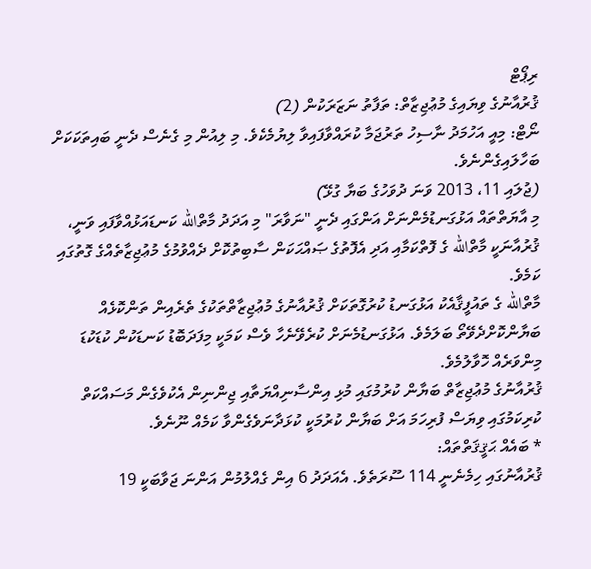ރިޕޯޓް
ޤުރުއާނުގެ ވިޔައިގެ މުޢުޖިޒާތް: ތަފާތު ނަޒަރަކުން (2)
ނޯޓް: މިއީ އަހުމަދު ނާސިހު ތަރުޖަމާ ކުރައްވާފައިވާ ލިޔުމެކެވެ. މި ލިއުން މި ގެނެސް ދެނީ ބައިތަކަކަށް ބަހާލައިގެންނެވެ.
(ޖުލައި 11، 2013 ވަނަ ދުވަހުގެ ބަޔާ ގުޅޭ)
މި އާޔަތްތައް އަޅުގަނޑުމެންނަށް އަންގައި ދެނީ "ނަވާރަ" މި އަދަދު މާތްالله ކަނޑައަޅުއްވާފައި ވަނީ، ޤުރުއާނަކީ މާތްالله ގެ ފޮތްކަމާއި އަދި އެފޮތުގެ ޞައްޙަކަން ސާބިތުކޮށް ދެއްވުމުގެ މުޢުޖިޒާތެއްގެ ގޮތުގައި ކަމެވެ.
މާތްالله ގެ ތައުފީޤާއެކު އަޅުގަނޑު ކުރުގޮތަކަށް ޤުރުއާނުގެ މުޢުޖިޒާތްތަކުގެ ތެރެއިން ތަންކޮޅެއް ބަޔާންކޮށްދެވޭތޯ ބަލަމެވެ. އަޅުގަނޑުމެނަށް ކުރެވޭނެހާ ވެސް ކަމަކީ މިފަދަބޮޑު ކަނޑަކުން ކުޑަކުޑަ މިންވަރެއް ހޮވާލުމެވެ.
ޤުރުއާނުގެ މުޢުޖިޒާތް ބަޔާން ކުރުމުގައި މުޅި އިންސާނިއްޔަތާއި ޖިންނިން އެކުވެގެން މަސައްކަތް ކުރިކަމުގައި ވިޔަސް ފުރިހަމަ އަށް ބަޔާން ކުރުމަކީ ކުޅަދާނަވެގެންވާ ކަމެއް ނޫނެވެ.
* ބައެއް ޙަޤީޤަތްތައް:
ޤުރުއާނުގައި ހިމެނެނީ 114 ސޫރަތެވެ. އެއަދަދު 6 އިން ގެއްލުމުން އަންނަ ޖަވާބަކީ 19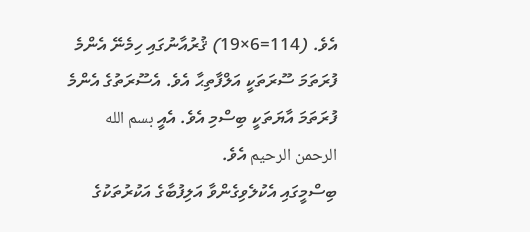އެވެ. (114=6×19) ޤުރުއާނުގައި ހިމެނޭ އެންމެ ފުރަތަމަ ސޫރަތަކީ އަލްފާތިޙާ އެވެ. އެސޫރަތުގެ އެންމެ ފުރަތަމަ އާޔަތަކީ ބިސްމި އެވެ. އެއީ بسم الله الرحمن الرحيم އެވެ.
ބިސްމީގައި އެކުލެވިގެންވާ އަލިފުބާގެ އަކުރުތަކުގެ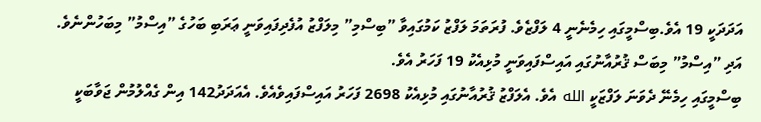އަދަދަކީ 19 އެވެ.ބިސްމީގައި ހިމެނެނީ 4 ލަފްޒެވެ. ފުރަތަމަ ލަފްޒު ކަމުގައިވާ ”ބިސްމި” މިލަފްޒު އުފެދިފައިވަނީ ޢަރަބި ބަހުގެ ”އިސްމު” މިބަހުންނެވެ. އަދި ”އިސްމު” މިބަސް ޤުރުއާނުގައި އައިސްފައިވަނީ މުޅިއެކު 19 ފަހަރު އެވެ.
ބިސްމީގައި ހިމެނޭ ދެވަނަ ލަފްޒަކީ الله އެވެ. އެލަފްޒު ޤުރުއާނުގައި މުޅިއެކު 2698 ފަހަރު އައިސްފައިވެއެވެ. އެއަދަދު142 އިން ގެއްލުމުން ޖަވާބަކީ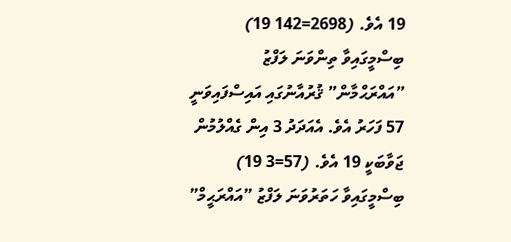19 އެވެ. (2698=142 19)
ބިސްމީގައިވާ ތިންވަނަ ލަފްޒު ”އައްރަޙްމާން” ޤުރުއާނުގައި އައިސްފައިވަނީ 57 ފަހަރު އެވެ. އެއަދަދު 3 އިން ގެއްލުމުން ޖަވާބަކީ 19 އެވެ. (57=3 19)
ބިސްމީގައިވާ ހަތަރުވަނަ ލަފްޒު ”އައްރަޙީމް”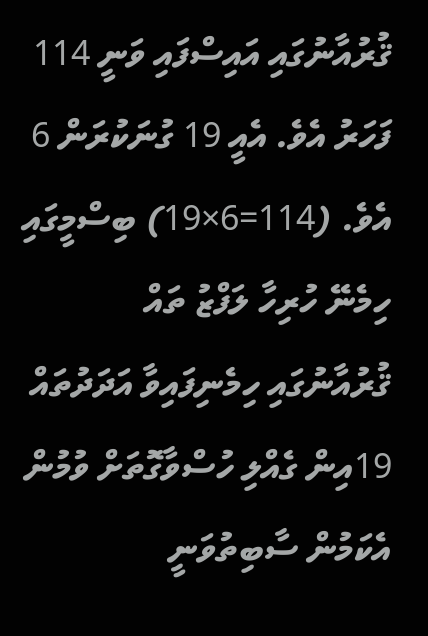ޤުރުއާނުގައި އައިސްފައި ވަނީ 114 ފަހަރު އެވެ. އެއީ 19 ގުނަކުރަން 6 އެވެ. (114=6×19) ބިސްމީގައި ހިމެނޭ ހުރިހާ ލަފްޒު ތައް ޤުރުއާނުގައި ހިމެނިފައިވާ އަދަދުތައް 19އިން ގެއްލި ހުސްވާގޮތަށް ވުމުން އެކަމުން ސާބިތުވަނީ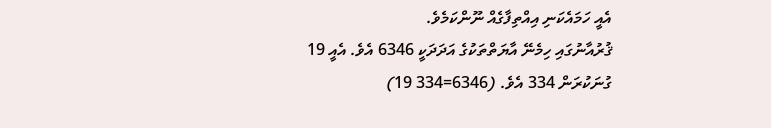އެއީ ހަމައެކަނި އިއްތިފާގެއް ނޫންކަމެވެ.
ޤުރުއާނުގައި ހިމެނޭ އާޔަތްތަކުގެ އަދަދަކީ 6346 އެވެ. އެއީ 19 ގުނަކުރަން 334 އެވެ. (6346=334 19)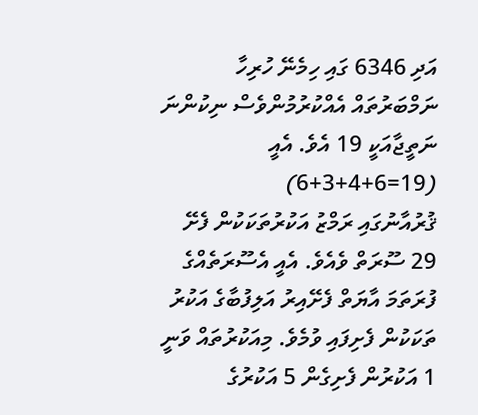އަދި 6346 ގައި ހިމެނޭ ހުރިހާ ނަމްބަރުތައް އެއްކުރުމުންވެސް ނިކުންނަ ނަތީޖާއަކީ 19 އެވެ. އެއީ (19=6+4+3+6)
ޤުރުއާނުގައި ރަމްޒު އަކުރުތަކަކުން ފެށޭ 29 ސޫރަތް ވެއެވެ. އެއީ އެސޫރަތެއްގެ ފުރަތަމަ އާޔަތް ފެށޭއިރު އަލިފުބާގެ އަކުރު ތަކަކުން ފެށިފައި ވުމެވެ. މިއަކުރުތައް ވަނީ 1 އަކުރުން ފެށިގެން 5 އަކުރުގެ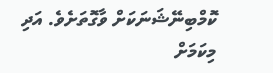ކޮމްބިނޭޝަނަކަށް ވާގޮތަށެވެ. އަދި މިކަމަށް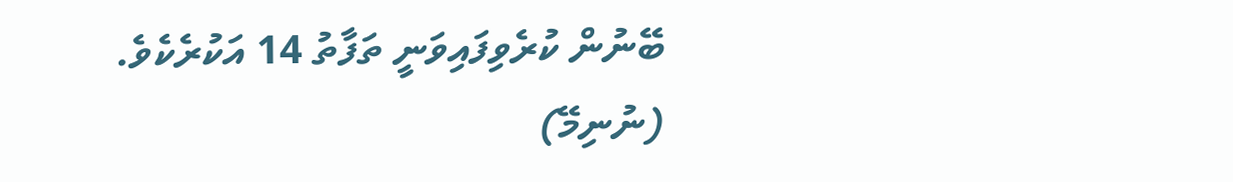ބޭނުން ކުރެވިފައިވަނީ ތަފާތު 14 އަކުރެކެވެ.
(ނުނިމޭ)